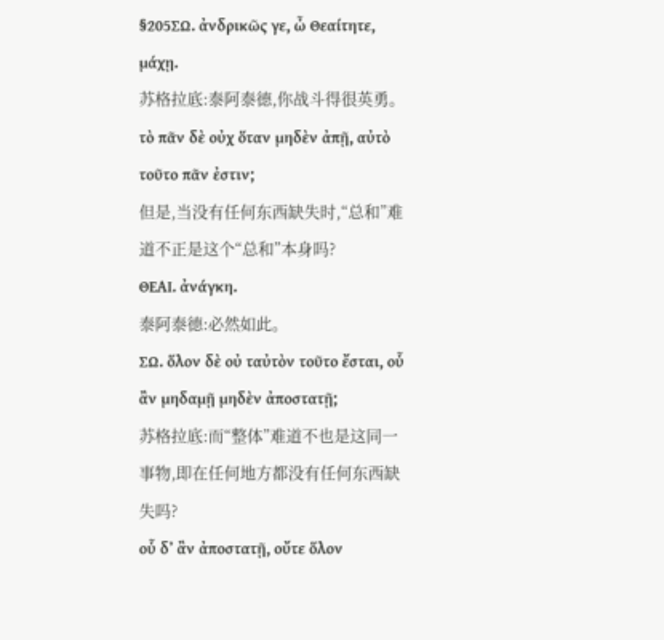§205ΣΩ. ἀνδρικῶς γε, ὦ Θεαίτητε, μάχῃ.
苏格拉底:泰阿泰德,你战斗得很英勇。
τὸ πᾶν δὲ οὐχ ὅταν μηδὲν ἀπῇ, αὐτὸ τοῦτο πᾶν ἐστιν;
但是,当没有任何东西缺失时,“总和”难道不正是这个“总和”本身吗?
ΘΕΑΙ. ἀνάγκη.
泰阿泰德:必然如此。
ΣΩ. ὅλον δὲ οὐ ταὐτὸν τοῦτο ἔσται, οὗ ἂν μηδαμῇ μηδὲν ἀποστατῇ;
苏格拉底:而“整体”难道不也是这同一事物,即在任何地方都没有任何东西缺失吗?
οὗ δʼ ἂν ἀποστατῇ, οὔτε ὅλον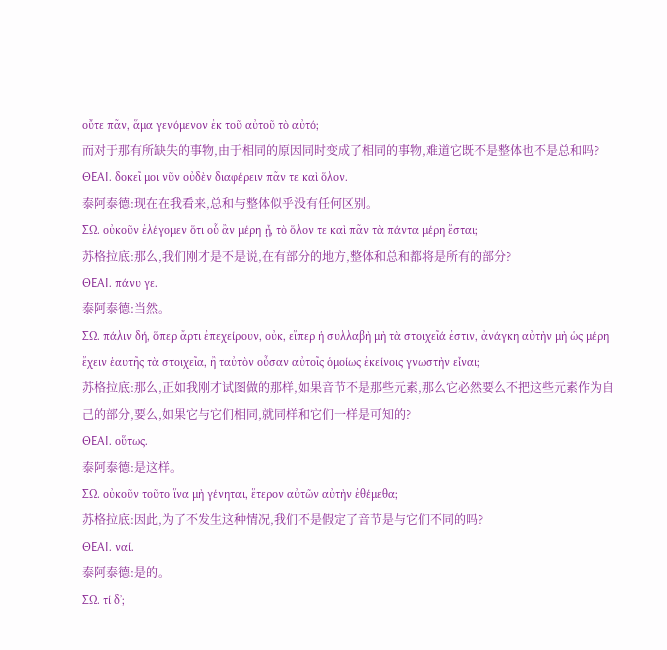οὔτε πᾶν, ἅμα γενόμενον ἐκ τοῦ αὐτοῦ τὸ αὐτό;
而对于那有所缺失的事物,由于相同的原因同时变成了相同的事物,难道它既不是整体也不是总和吗?
ΘΕΑΙ. δοκεῖ μοι νῦν οὐδὲν διαφέρειν πᾶν τε καὶ ὅλον.
泰阿泰德:现在在我看来,总和与整体似乎没有任何区别。
ΣΩ. οὐκοῦν ἐλέγομεν ὅτι οὗ ἂν μέρη ᾖ, τὸ ὅλον τε καὶ πᾶν τὰ πάντα μέρη ἔσται;
苏格拉底:那么,我们刚才是不是说,在有部分的地方,整体和总和都将是所有的部分?
ΘΕΑΙ. πάνυ γε.
泰阿泰德:当然。
ΣΩ. πάλιν δή, ὅπερ ἄρτι ἐπεχείρουν, οὐκ, εἴπερ ἡ συλλαβὴ μὴ τὰ στοιχεῖά ἐστιν, ἀνάγκη αὐτὴν μὴ ὡς μέρη ἔχειν ἑαυτῆς τὰ στοιχεῖα, ἢ ταὐτὸν οὖσαν αὐτοῖς ὁμοίως ἐκείνοις γνωστὴν εἶναι;
苏格拉底:那么,正如我刚才试图做的那样,如果音节不是那些元素,那么它必然要么不把这些元素作为自己的部分,要么,如果它与它们相同,就同样和它们一样是可知的?
ΘΕΑΙ. οὕτως.
泰阿泰德:是这样。
ΣΩ. οὐκοῦν τοῦτο ἵνα μὴ γένηται, ἕτερον αὐτῶν αὐτὴν ἐθέμεθα;
苏格拉底:因此,为了不发生这种情况,我们不是假定了音节是与它们不同的吗?
ΘΕΑΙ. ναί.
泰阿泰德:是的。
ΣΩ. τί δʼ;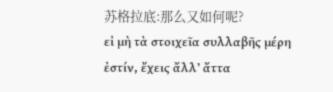苏格拉底:那么又如何呢?
εἰ μὴ τὰ στοιχεῖα συλλαβῆς μέρη ἐστίν, ἔχεις ἄλλʼ ἄττα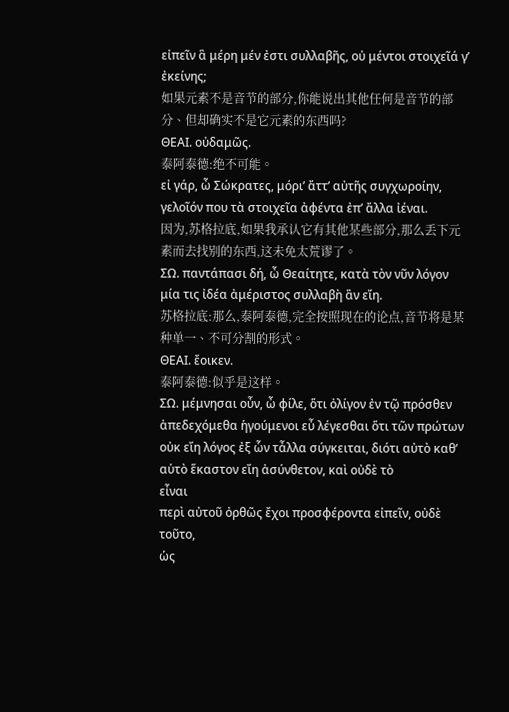εἰπεῖν ἃ μέρη μέν ἐστι συλλαβῆς, οὐ μέντοι στοιχεῖά γʼ ἐκείνης;
如果元素不是音节的部分,你能说出其他任何是音节的部分、但却确实不是它元素的东西吗?
ΘΕΑΙ. οὐδαμῶς.
泰阿泰德:绝不可能。
εἰ γάρ, ὦ Σώκρατες, μόριʼ ἄττʼ αὐτῆς συγχωροίην, γελοῖόν που τὰ στοιχεῖα ἀφέντα ἐπʼ ἄλλα ἰέναι.
因为,苏格拉底,如果我承认它有其他某些部分,那么丢下元素而去找别的东西,这未免太荒谬了。
ΣΩ. παντάπασι δή, ὦ Θεαίτητε, κατὰ τὸν νῦν λόγον μία τις ἰδέα ἀμέριστος συλλαβὴ ἂν εἴη.
苏格拉底:那么,泰阿泰德,完全按照现在的论点,音节将是某种单一、不可分割的形式。
ΘΕΑΙ. ἔοικεν.
泰阿泰德:似乎是这样。
ΣΩ. μέμνησαι οὖν, ὦ φίλε, ὅτι ὀλίγον ἐν τῷ πρόσθεν ἀπεδεχόμεθα ἡγούμενοι εὖ λέγεσθαι ὅτι τῶν πρώτων οὐκ εἴη λόγος ἐξ ὧν τἆλλα σύγκειται, διότι αὐτὸ καθʼ αὑτὸ ἕκαστον εἴη ἀσύνθετον, καὶ οὐδὲ τὸ
εἶναι
περὶ αὐτοῦ ὀρθῶς ἔχοι προσφέροντα εἰπεῖν, οὐδὲ
τοῦτο,
ὡς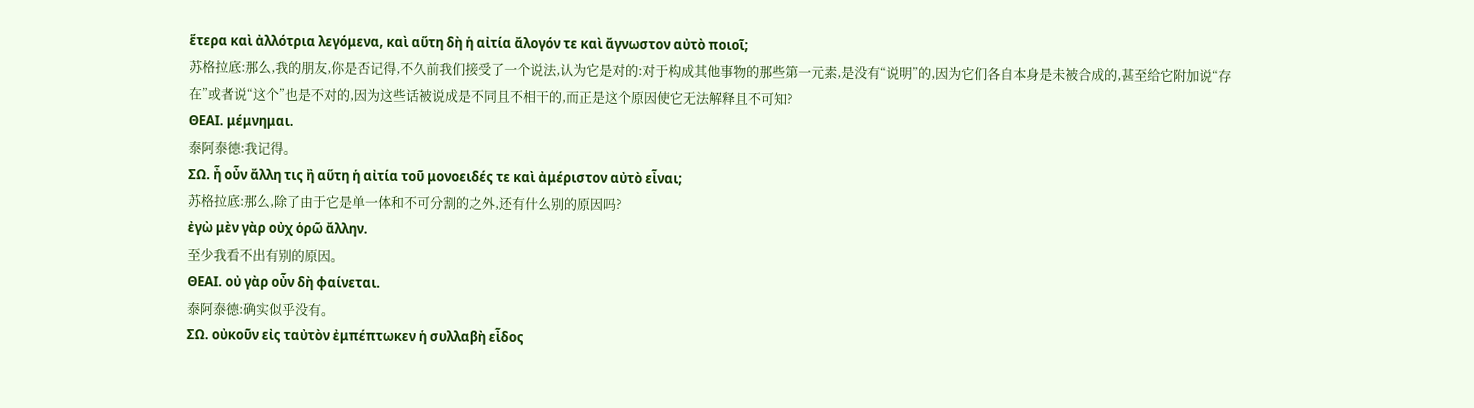ἕτερα καὶ ἀλλότρια λεγόμενα, καὶ αὕτη δὴ ἡ αἰτία ἄλογόν τε καὶ ἄγνωστον αὐτὸ ποιοῖ;
苏格拉底:那么,我的朋友,你是否记得,不久前我们接受了一个说法,认为它是对的:对于构成其他事物的那些第一元素,是没有“说明”的,因为它们各自本身是未被合成的,甚至给它附加说“存在”或者说“这个”也是不对的,因为这些话被说成是不同且不相干的,而正是这个原因使它无法解释且不可知?
ΘΕΑΙ. μέμνημαι.
泰阿泰德:我记得。
ΣΩ. ἦ οὖν ἄλλη τις ἢ αὕτη ἡ αἰτία τοῦ μονοειδές τε καὶ ἀμέριστον αὐτὸ εἶναι;
苏格拉底:那么,除了由于它是单一体和不可分割的之外,还有什么别的原因吗?
ἐγὼ μὲν γὰρ οὐχ ὁρῶ ἄλλην.
至少我看不出有别的原因。
ΘΕΑΙ. οὐ γὰρ οὖν δὴ φαίνεται.
泰阿泰德:确实似乎没有。
ΣΩ. οὐκοῦν εἰς ταὐτὸν ἐμπέπτωκεν ἡ συλλαβὴ εἶδος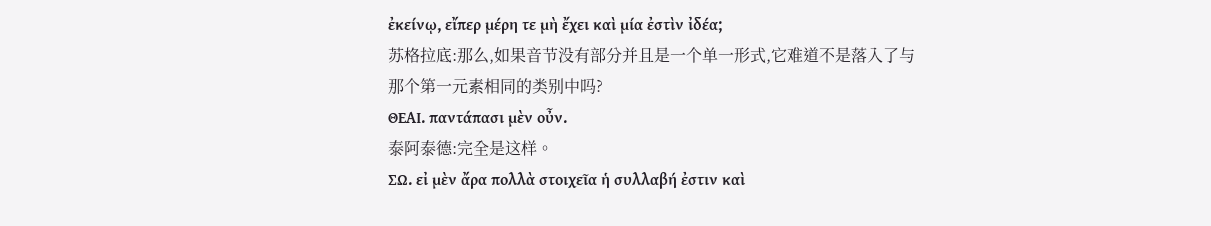ἐκείνῳ, εἴπερ μέρη τε μὴ ἔχει καὶ μία ἐστὶν ἰδέα;
苏格拉底:那么,如果音节没有部分并且是一个单一形式,它难道不是落入了与那个第一元素相同的类别中吗?
ΘΕΑΙ. παντάπασι μὲν οὖν.
泰阿泰德:完全是这样。
ΣΩ. εἰ μὲν ἄρα πολλὰ στοιχεῖα ἡ συλλαβή ἐστιν καὶ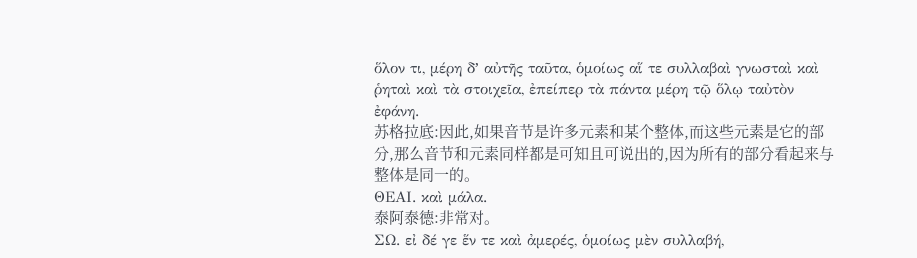ὅλον τι, μέρη δʼ αὐτῆς ταῦτα, ὁμοίως αἵ τε συλλαβαὶ γνωσταὶ καὶ ῥηταὶ καὶ τὰ στοιχεῖα, ἐπείπερ τὰ πάντα μέρη τῷ ὅλῳ ταὐτὸν ἐφάνη.
苏格拉底:因此,如果音节是许多元素和某个整体,而这些元素是它的部分,那么音节和元素同样都是可知且可说出的,因为所有的部分看起来与整体是同一的。
ΘΕΑΙ. καὶ μάλα.
泰阿泰德:非常对。
ΣΩ. εἰ δέ γε ἕν τε καὶ ἀμερές, ὁμοίως μὲν συλλαβή,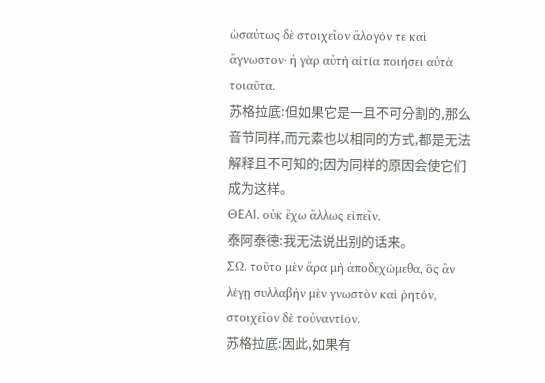ὡσαύτως δὲ στοιχεῖον ἄλογόν τε καὶ ἄγνωστον· ἡ γὰρ αὐτὴ αἰτία ποιήσει αὐτὰ τοιαῦτα.
苏格拉底:但如果它是一且不可分割的,那么音节同样,而元素也以相同的方式,都是无法解释且不可知的;因为同样的原因会使它们成为这样。
ΘΕΑΙ. οὐκ ἔχω ἄλλως εἰπεῖν.
泰阿泰德:我无法说出别的话来。
ΣΩ. τοῦτο μὲν ἄρα μὴ ἀποδεχώμεθα, ὃς ἂν λέγῃ συλλαβὴν μὲν γνωστὸν καὶ ῥητόν, στοιχεῖον δὲ τοὐναντίον.
苏格拉底:因此,如果有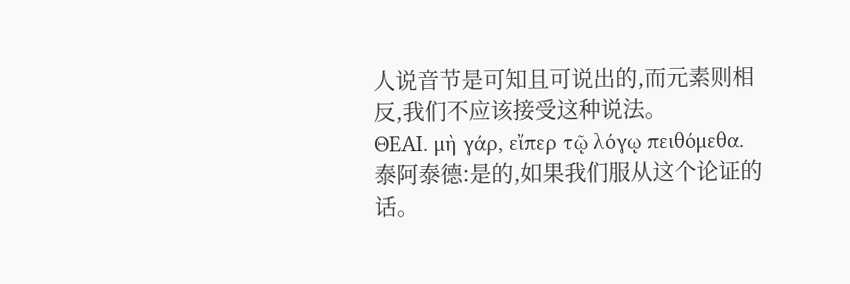人说音节是可知且可说出的,而元素则相反,我们不应该接受这种说法。
ΘΕΑΙ. μὴ γάρ, εἴπερ τῷ λόγῳ πειθόμεθα.
泰阿泰德:是的,如果我们服从这个论证的话。